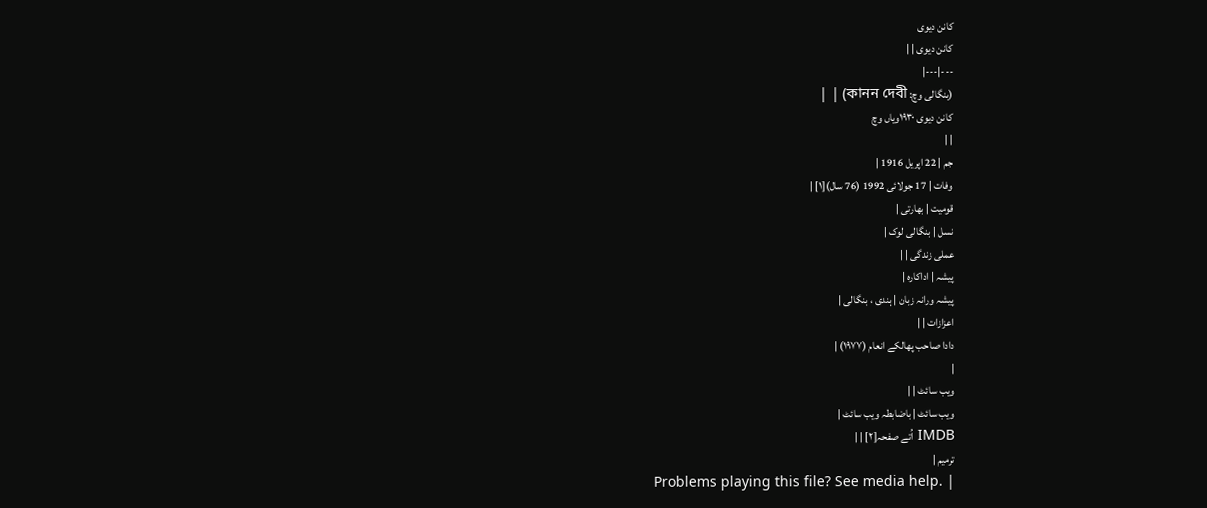کانن دیوی
کانن دیوی | |
---|---|
(بنگالی وچ: কানন দেবী) | |
کانن دیوی ۱۹۳۰ویاں وچ
| |
جم | 22 اپریل 1916 |
وفات | 17 جولائی 1992 (76 سال)[۱] |
قومیت | بھارتی |
نسل | بنگالی لوک |
عملی زندگی | |
پیشہ | اداکارہ |
پیشہ ورانہ زبان | ہندی ، بنگالی |
اعزازات | |
دادا صاحب پھالکے انعام (۱۹۷۷) |
|
ویب سائٹ | |
ویب سائٹ | باضابطہ ویب سائٹ |
IMDB اُتے صفحہ[۲] | |
ترمیم |
Problems playing this file? See media help. |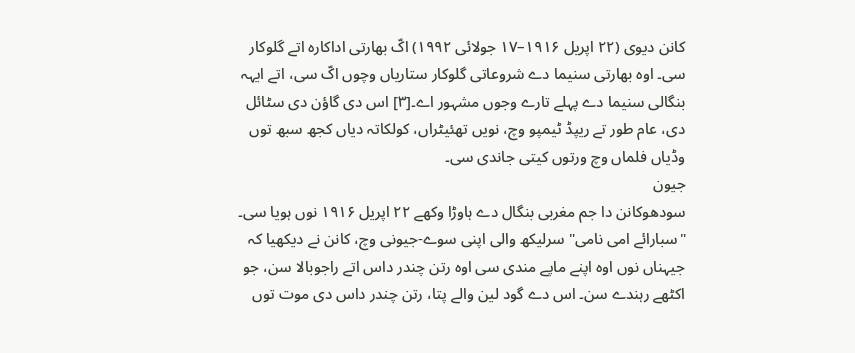کانن دیوی (۲۲ اپریل ۱۹۱۶–۱۷ جولائی ۱۹۹۲) اکّ بھارتی اداکارہ اتے گلوکار سی۔ اوہ بھارتی سنیما دے شروعاتی گلوکار ستاریاں وچوں اکّ سی، اتے ایہہ بنگالی سنیما دے پہلے تارے وجوں مشہور اے۔[۳] اس دی گاؤن دی سٹائل دی، عام طور تے ریپڈ ٹیمپو وچ، نویں تھئیٹراں، کولکاتہ دیاں کجھ سبھ توں وڈیاں فلماں وچ ورتوں کیتی جاندی سی۔
جیون
سودھوکانن دا جم مغربی بنگال دے ہاوڑا وکھے ۲۲ اپریل ۱۹۱۶ نوں ہویا سی۔ "سبارائے امی نامی" سرلیکھ والی اپنی سوے-جیونی وچ، کانن نے دیکھیا کہ جیہناں نوں اوہ اپنے ماپے مندی سی اوہ رتن چندر داس اتے راجوبالا سن، جو اکٹھے رہندے سن۔ اس دے گود لین والے پتا، رتن چندر داس دی موت توں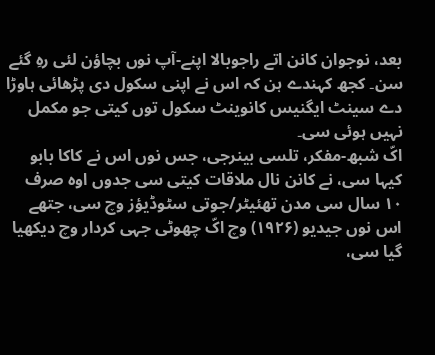بعد، نوجوان کانن اتے راجوبالا اپنے-آپ نوں بچاؤن لئی رہِ گئے سن۔ کجھ کہندے ہن کہ اس نے اپنی سکول دی پڑھائی ہاوڑا دے سینٹ ایگنیس کانوینٹ سکول توں کیتی جو مکمل نہیں ہوئی سی۔
اکّ شبھ-مفکر، تلسی بینرجی، جس نوں اس نے کاکا بابو کیہا سی، نے کانن نال ملاقات کیتی سی جدوں اوہ صرف ۱۰ سال سی مدن تھئیٹر/جوتی سٹوڈیؤز وچ سی، جتھے اس نوں جیدیو (۱۹۲۶) وچ اکّ چھوٹی جہی کردار وچ دیکھیا گیا سی،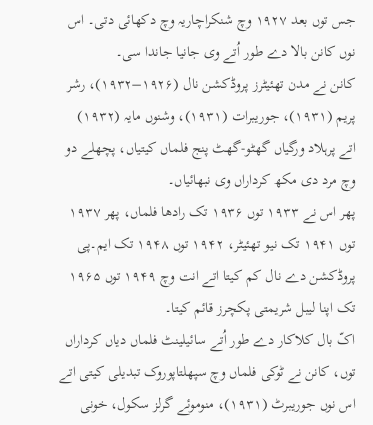جس توں بعد ۱۹۲۷ وچ شنکراچاریہ وچ دکھائی دتی۔ اس نوں کانن بالا دے طور اُتے وی جانیا جاندا سی۔
کانن نے مدن تھئیٹرز پروڈکشن نال (۱۹۲۶–۱۹۳۲)، رشر پریم (۱۹۳۱)، جوریبرات (۱۹۳۱)، وشنوں مایہ (۱۹۳۲) اتے پرہلاد ورگیاں گھٹو-گھٹ پنج فلماں کیتیاں، پچھلے دو وچ مرد دی مکھ کرداراں وی نبھائیاں۔
پھر اس نے ۱۹۳۳ توں ۱۹۳۶ تک رادھا فلماں، پھر ۱۹۳۷ توں ۱۹۴۱ تک نیو تھئیٹر، ۱۹۴۲ توں ۱۹۴۸ تک ایم۔پی پروڈکشن دے نال کم کیتا اتے انت وچ ۱۹۴۹ توں ۱۹۶۵ تک اپنا لیبل شریمتی پکچرز قائم کیتا۔
اکّ بال کلاکار دے طور اُتے سائیلینٹ فلماں دیاں کرداراں توں، کانن نے ٹوکی فلماں وچ سپھلتاپوروک تبدیلی کیتی اتے اس نوں جوریبرٹ (۱۹۳۱)، منوموئے گرلز سکول، خونی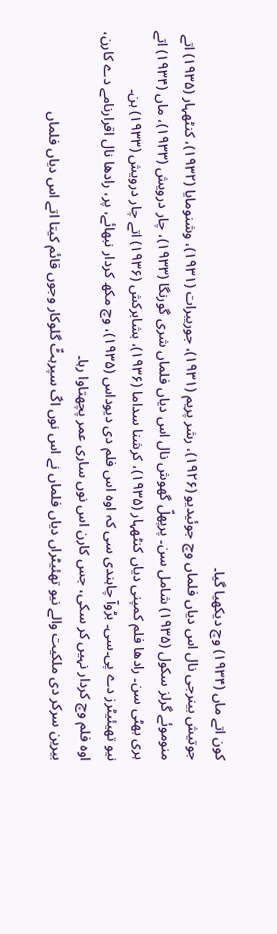کون اتے ماں (۱۹۳۴) وچ دیکھیا گیا۔
جوتیش بینرجی نال اس دیاں فلماں وچ جوئیدیو (۱۹۲۶)، رشر پریم (۱۹۳۱)، جوریبرات (۱۹۳۱)، وشنومایا (۱۹۳۲)، کنٹھہار (۱۹۳۵) اتے منوموئے گرلز سکول (۱۹۳۵) شامل سن۔ پرپھلّ گھوش نال اس دیاں فلماں شری گورنگا (۱۹۳۳)، چار درویش (۱۹۳۳)، ماں (۱۹۳۴) اتے ہری بھٹی سن۔ رادھا فلم کمپنی دیاں کنٹھہار (۱۹۳۵)، کرشنا سداما (۱۹۳۶)، بشابرکش (۱۹۳۶) اتے چار درویش (۱۹۳۳) ہن۔
نیو تھیئیٹرز دے پی۔سی۔ بڑوآ چاہندی سی کہ اوہ اس فلم دی دیوداس (۱۹۳۵)، وچ مکھ کردار نبھائے، پر، رادھا نال اقرارنامے دے کارن، اوہ فلم وچ کردار نہیں کر سکی، جس کارن اس نوں ساری عمر پچھتاوا رہا۔
بیرین سرکر دی ملکیت والے نیو تھئیٹراں دیاں فلماں نے اس نوں اکّ سپرہٹّ گلوکار وجوں قائم کیتا اتے اس دیاں فلماں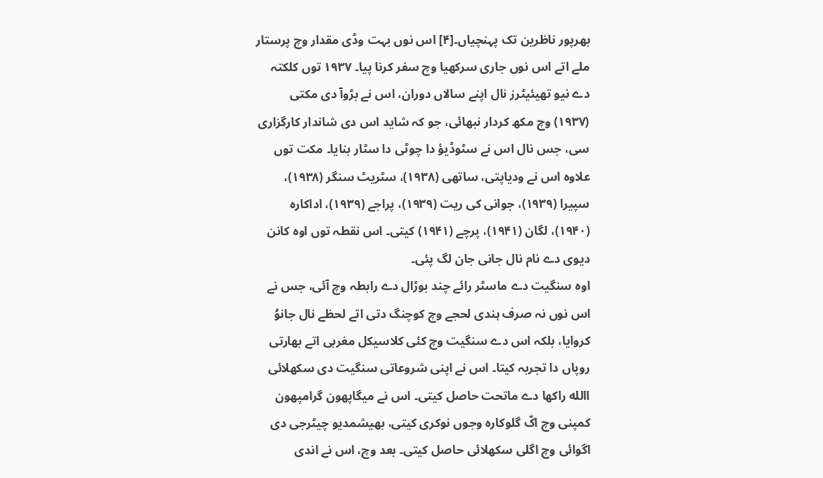بھرپور ناظرین تک پہنچیاں۔[۴] اس نوں بہت وڈی مقدار وچ پرستار ملے اتے اس نوں جاری سرکھیا وچ سفر کرنا پیا۔ ۱۹۳۷ توں کلکتہ دے نیو تھیئیٹرز نال اپنے سالاں دوران، اس نے بڑوآ دی مکتی (۱۹۳۷) وچ مکھ کردار نبھائی، جو کہ شاید اس دی شاندار کارگزاری سی، جس نال اس نے سٹوڈیؤ دا چوٹی دا سٹار بنایا۔ مکت توں علاوہ اس نے ودیاپتی، ساتھی (۱۹۳۸)، سٹریٹ سنگر (۱۹۳۸)، سپیرا (۱۹۳۹)، جوانی کی ریت (۱۹۳۹)، پراجے (۱۹۳۹)، اداکارہ (۱۹۴۰)، لگان (۱۹۴۱)، پرچے (۱۹۴۱) کیتی۔ اس نقطہ توں اوہ کانن دیوی دے نام نال جانی جان لگ پئی۔
اوہ سنگیت دے ماسٹر رائے چند بوڑال دے رابطہ وچ آئی، جس نے اس نوں نہ صرف ہندی لحجے وچ کوچنگ دتی اتے لحظے نال جانوُ کروایا، بلکہ اس دے سنگیت وچ کئی کلاسیکل مغربی اتے بھارتی روپاں دا تجربہ کیتا۔ اس نے اپنی شروعاتی سنگیت دی سکھلائی االله راکھا دے ماتحت حاصل کیتی۔ اس نے میگاپھون گرامپھون کمپنی وچ اکّ گلوکارہ وجوں نوکری کیتی، بھیشمدیو چیٹرجی دی اگوائی وچ اگلی سکھلائی حاصل کیتی۔ بعد وچ، اس نے اندی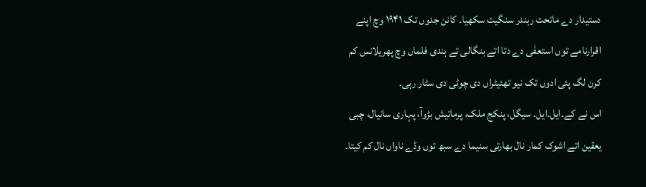دستیدار دے ماتحت ربندر سنگیت سکھیا۔ کانن جدوں تک ۱۹۴۱ وچ اپنے اقرارنامے توں استعفٰی دے دتا اتے بنگالی تے ہندی فلماں وچ پھریلانس کم کرن لگ پئی ادوں تک نیو تھئیٹراں دی چوٹی دی سٹار رہی۔
اس نے کے۔ایل۔ایل۔ سیگل، پنکج ملک، پرماتیش بڑوآ، پہاری سانیال، چبی یعقین اتے اشوک کمار نال بھارتی سنیما دے سبھ توں وڈے ناواں نال کم کیتا۔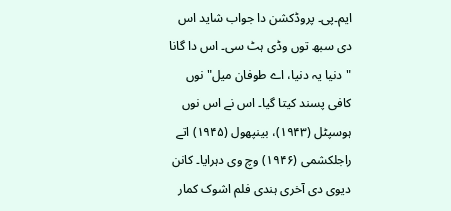ایم۔پی۔ پروڈکشن دا جواب شاید اس دی سبھ توں وڈی ہٹ سی۔ اس دا گانا "دنیا یہ دنیا، اے طوفان میل" نوں کافی پسند کیتا گیا۔ اس نے اس نوں ہوسپٹل (۱۹۴۳)، بینپھول (۱۹۴۵) اتے راجلکشمی (۱۹۴۶) وچ وی دہرایا۔ کانن دیوی دی آخری ہندی فلم اشوک کمار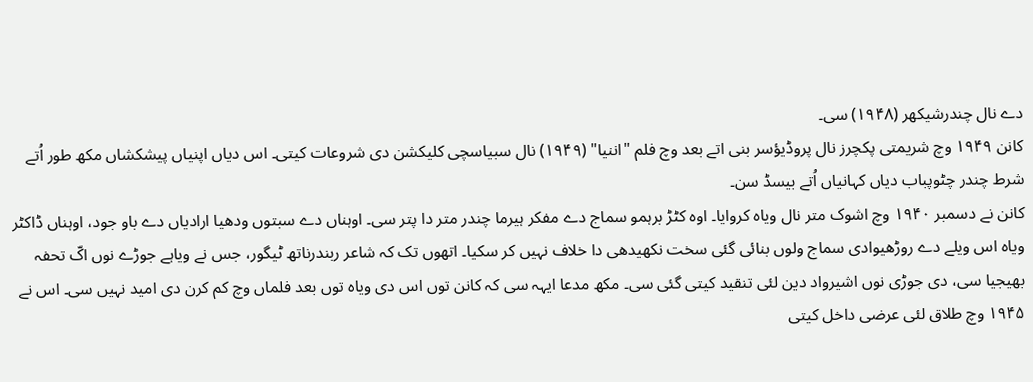دے نال چندرشیکھر (۱۹۴۸) سی۔
کانن ۱۹۴۹ وچ شریمتی پکچرز نال پروڈیؤسر بنی اتے بعد وچ فلم "اننیا" (۱۹۴۹) نال سبیاسچی کلیکشن دی شروعات کیتی۔ اس دیاں اپنیاں پیشکشاں مکھ طور اُتے شرط چندر چٹوپباب دیاں کہانیاں اُتے بیسڈ سن۔
کانن نے دسمبر ۱۹۴۰ وچ اشوک متر نال ویاہ کروایا۔ اوہ کٹڑ برہمو سماج دے مفکر ہیرما چندر متر دا پتر سی۔ اوہناں دے سبتوں ودھیا ارادیاں دے باو جود، اوہناں ڈاکٹر ویاہ اس ویلے دے روڑھیوادی سماج ولوں بنائی گئی سخت نکھیدھی دا خلاف نہیں کر سکیا۔ اتھوں تک کہ شاعر ربندرناتھ ٹیگور، جس نے ویاہے جوڑے نوں اکّ تحفہ بھیجیا سی، دی جوڑی نوں اشیرواد دین لئی تنقید کیتی گئی سی۔ مکھ مدعا ایہہ سی کہ کانن توں اس دی ویاہ توں بعد فلماں وچ کم کرن دی امید نہیں سی۔ اس نے ۱۹۴۵ وچ طلاق لئی عرضی داخل کیتی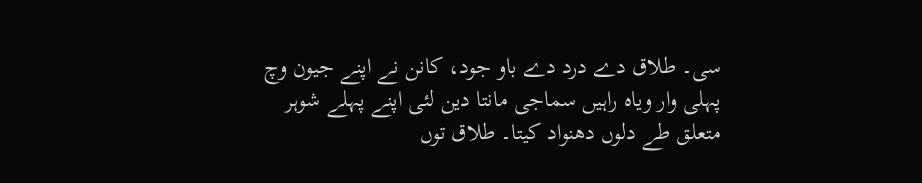سی۔ طلاق دے درد دے باو جود، کانن نے اپنے جیون وچ پہلی وار ویاہ راہیں سماجی مانتا دین لئی اپنے پہلے شوہر متعلق طے دلوں دھنواد کیتا۔ طلاق توں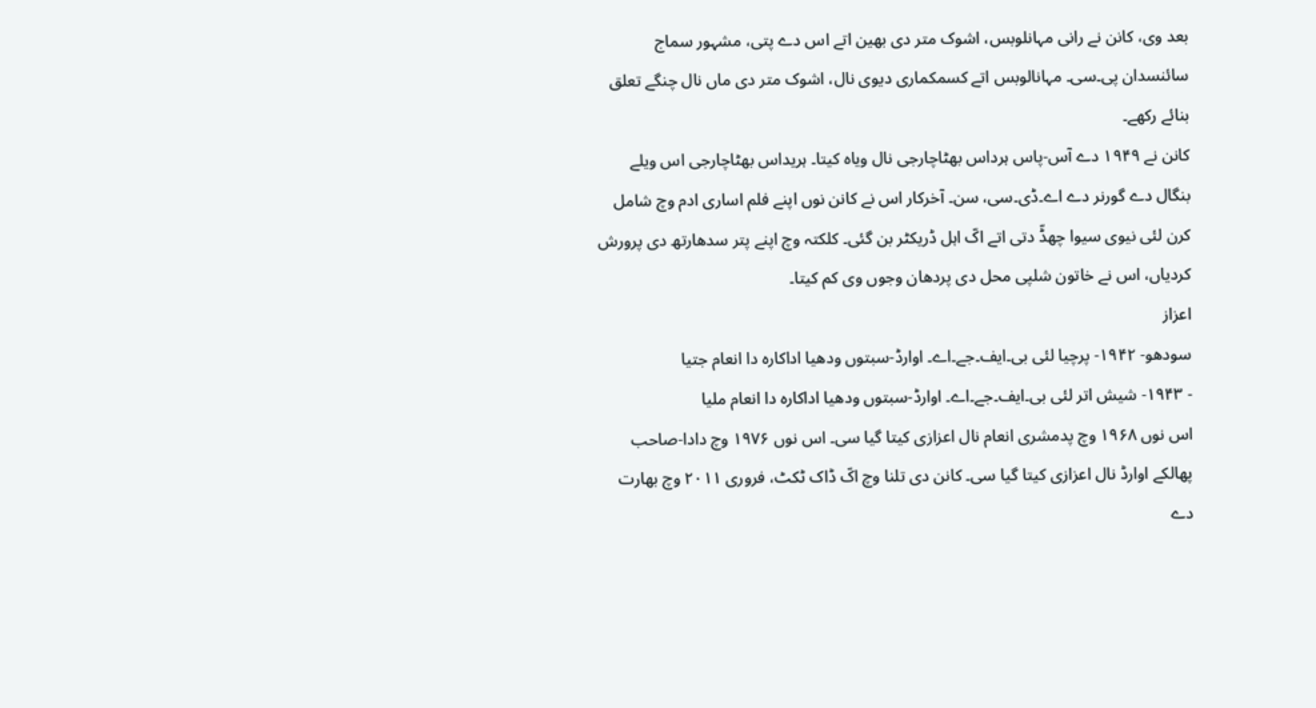بعد وی، کانن نے رانی مہانلوبس، اشوک متر دی بھین اتے اس دے پتی، مشہور سماج سائنسدان پی۔سی۔ مہانالوبس اتے کسمکماری دیوی نال، اشوک متر دی ماں نال چنگے تعلق بنائے رکھے۔
کانن نے ۱۹۴۹ دے آس-پاس ہرداس بھٹاچارجی نال ویاہ کیتا۔ ہریداس بھٹاچارجی اس ویلے بنگال دے گورنر دے اے۔ڈی۔سی، سن۔ آخرکار اس نے کانن نوں اپنے فلم اساری ادم وچ شامل کرن لئی نیوی سیوا چھڈّ دتی اتے اکّ اہل ڈریکٹر بن گئی۔ کلکتہ وچ اپنے پتر سدھارتھ دی پرورش کردیاں، اس نے خاتون شلپی محل دی پردھان وجوں وی کم کیتا۔
اعزاز
سودھو- ۱۹۴۲- پرچیا لئی بی۔ایف۔جے۔اے۔ اوارڈ-سبتوں ودھیا اداکارہ دا انعام جتیا
- ۱۹۴۳- شیش اتر لئی بی۔ایف۔جے۔اے۔ اوارڈ-سبتوں ودھیا اداکارہ دا انعام ملیا
اس نوں ۱۹۶۸ وچ پدمشری انعام نال اعزازی کیتا گیا سی۔ اس نوں ۱۹۷۶ وچ دادا-صاحب پھالکے اوارڈ نال اعزازی کیتا گیا سی۔ کانن دی تلنا وچ اکّ ڈاک ٹکٹ، فروری ۲۰۱۱ وچ بھارت دے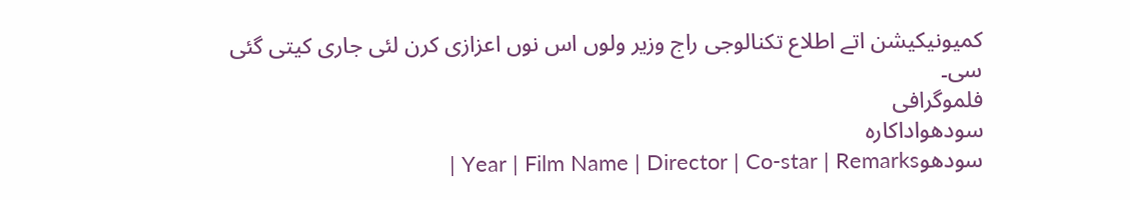کمیونیکیشن اتے اطلاع تکنالوجی راج وزیر ولوں اس نوں اعزازی کرن لئی جاری کیتی گئی سی۔
فلموگرافی
سودھواداکارہ
سودھوYear | Film Name | Director | Co-star | Remarks |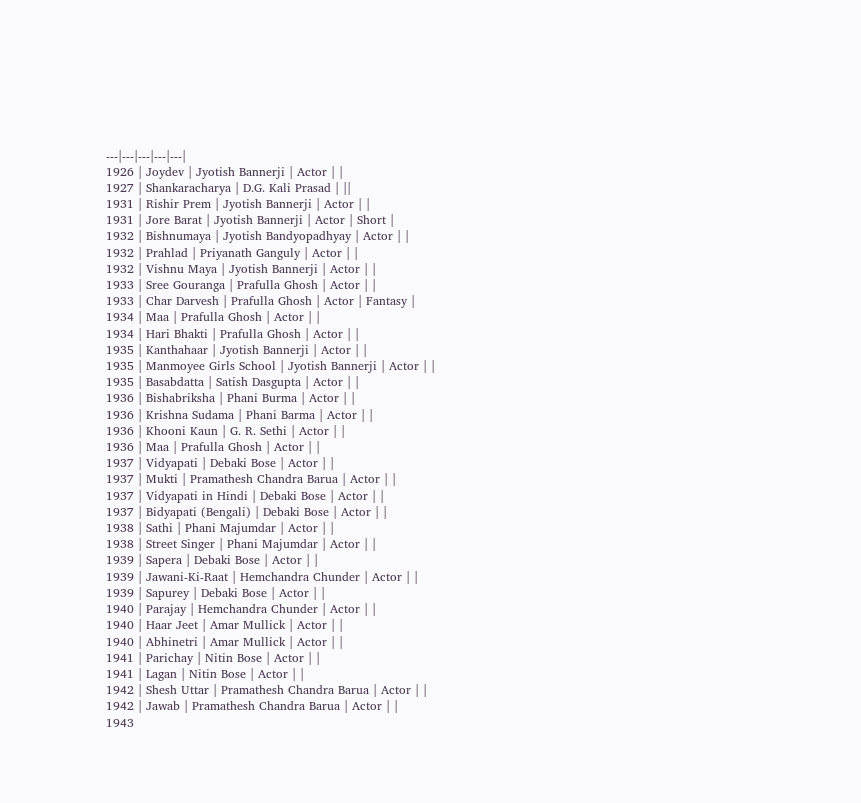---|---|---|---|---|
1926 | Joydev | Jyotish Bannerji | Actor | |
1927 | Shankaracharya | D.G. Kali Prasad | ||
1931 | Rishir Prem | Jyotish Bannerji | Actor | |
1931 | Jore Barat | Jyotish Bannerji | Actor | Short |
1932 | Bishnumaya | Jyotish Bandyopadhyay | Actor | |
1932 | Prahlad | Priyanath Ganguly | Actor | |
1932 | Vishnu Maya | Jyotish Bannerji | Actor | |
1933 | Sree Gouranga | Prafulla Ghosh | Actor | |
1933 | Char Darvesh | Prafulla Ghosh | Actor | Fantasy |
1934 | Maa | Prafulla Ghosh | Actor | |
1934 | Hari Bhakti | Prafulla Ghosh | Actor | |
1935 | Kanthahaar | Jyotish Bannerji | Actor | |
1935 | Manmoyee Girls School | Jyotish Bannerji | Actor | |
1935 | Basabdatta | Satish Dasgupta | Actor | |
1936 | Bishabriksha | Phani Burma | Actor | |
1936 | Krishna Sudama | Phani Barma | Actor | |
1936 | Khooni Kaun | G. R. Sethi | Actor | |
1936 | Maa | Prafulla Ghosh | Actor | |
1937 | Vidyapati | Debaki Bose | Actor | |
1937 | Mukti | Pramathesh Chandra Barua | Actor | |
1937 | Vidyapati in Hindi | Debaki Bose | Actor | |
1937 | Bidyapati (Bengali) | Debaki Bose | Actor | |
1938 | Sathi | Phani Majumdar | Actor | |
1938 | Street Singer | Phani Majumdar | Actor | |
1939 | Sapera | Debaki Bose | Actor | |
1939 | Jawani-Ki-Raat | Hemchandra Chunder | Actor | |
1939 | Sapurey | Debaki Bose | Actor | |
1940 | Parajay | Hemchandra Chunder | Actor | |
1940 | Haar Jeet | Amar Mullick | Actor | |
1940 | Abhinetri | Amar Mullick | Actor | |
1941 | Parichay | Nitin Bose | Actor | |
1941 | Lagan | Nitin Bose | Actor | |
1942 | Shesh Uttar | Pramathesh Chandra Barua | Actor | |
1942 | Jawab | Pramathesh Chandra Barua | Actor | |
1943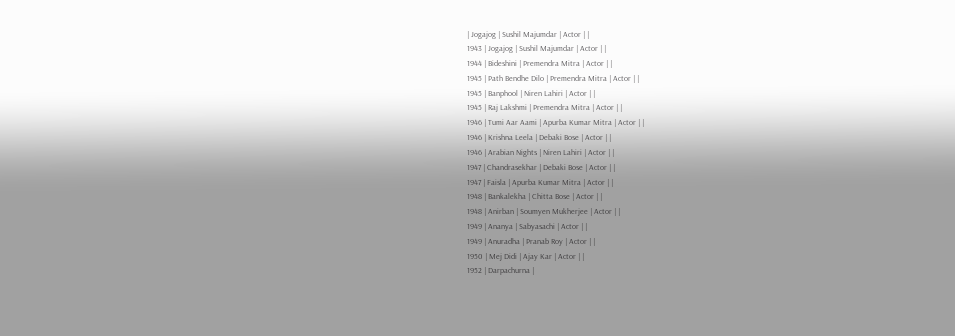| Jogajog | Sushil Majumdar | Actor | |
1943 | Jogajog | Sushil Majumdar | Actor | |
1944 | Bideshini | Premendra Mitra | Actor | |
1945 | Path Bendhe Dilo | Premendra Mitra | Actor | |
1945 | Banphool | Niren Lahiri | Actor | |
1945 | Raj Lakshmi | Premendra Mitra | Actor | |
1946 | Tumi Aar Aami | Apurba Kumar Mitra | Actor | |
1946 | Krishna Leela | Debaki Bose | Actor | |
1946 | Arabian Nights | Niren Lahiri | Actor | |
1947 | Chandrasekhar | Debaki Bose | Actor | |
1947 | Faisla | Apurba Kumar Mitra | Actor | |
1948 | Bankalekha | Chitta Bose | Actor | |
1948 | Anirban | Soumyen Mukherjee | Actor | |
1949 | Ananya | Sabyasachi | Actor | |
1949 | Anuradha | Pranab Roy | Actor | |
1950 | Mej Didi | Ajay Kar | Actor | |
1952 | Darpachurna |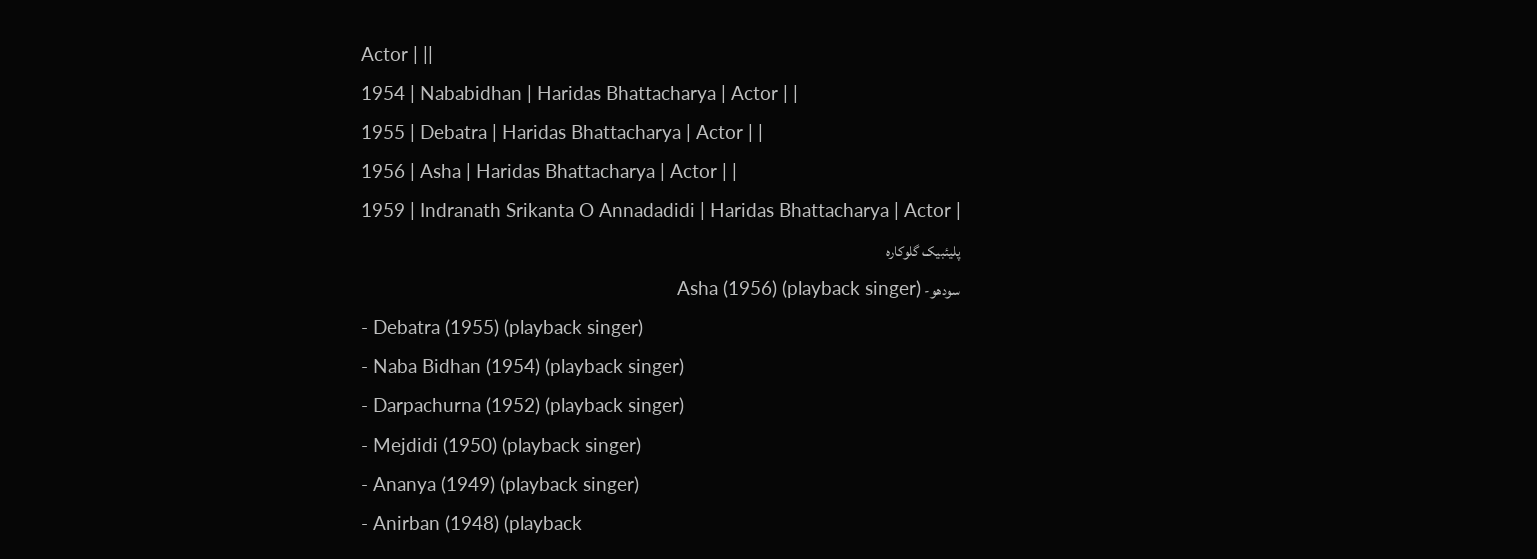Actor | ||
1954 | Nababidhan | Haridas Bhattacharya | Actor | |
1955 | Debatra | Haridas Bhattacharya | Actor | |
1956 | Asha | Haridas Bhattacharya | Actor | |
1959 | Indranath Srikanta O Annadadidi | Haridas Bhattacharya | Actor |
پلیئبیک گلوکارہ
سودھو- Asha (1956) (playback singer)
- Debatra (1955) (playback singer)
- Naba Bidhan (1954) (playback singer)
- Darpachurna (1952) (playback singer)
- Mejdidi (1950) (playback singer)
- Ananya (1949) (playback singer)
- Anirban (1948) (playback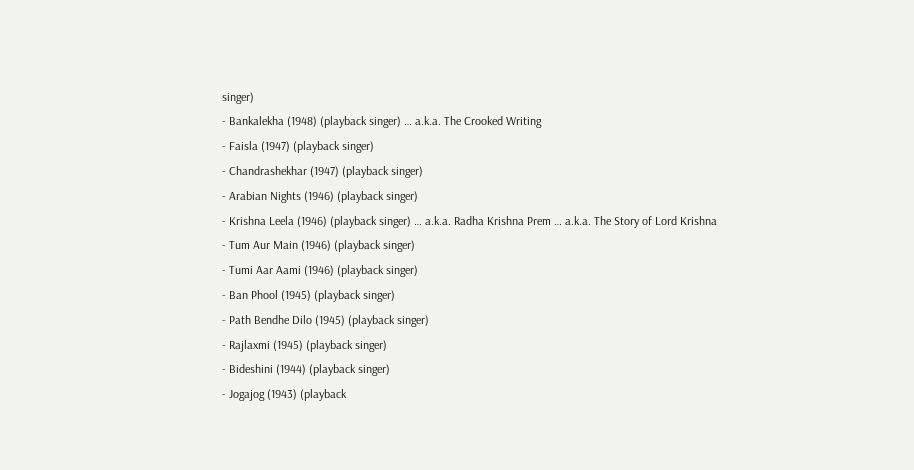singer)
- Bankalekha (1948) (playback singer) … a.k.a. The Crooked Writing
- Faisla (1947) (playback singer)
- Chandrashekhar (1947) (playback singer)
- Arabian Nights (1946) (playback singer)
- Krishna Leela (1946) (playback singer) … a.k.a. Radha Krishna Prem … a.k.a. The Story of Lord Krishna
- Tum Aur Main (1946) (playback singer)
- Tumi Aar Aami (1946) (playback singer)
- Ban Phool (1945) (playback singer)
- Path Bendhe Dilo (1945) (playback singer)
- Rajlaxmi (1945) (playback singer)
- Bideshini (1944) (playback singer)
- Jogajog (1943) (playback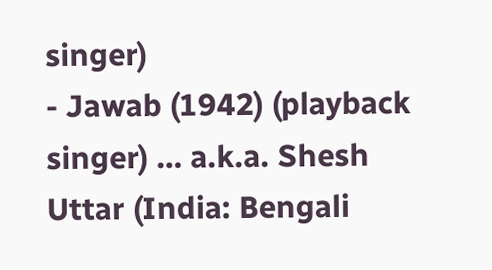singer)
- Jawab (1942) (playback singer) … a.k.a. Shesh Uttar (India: Bengali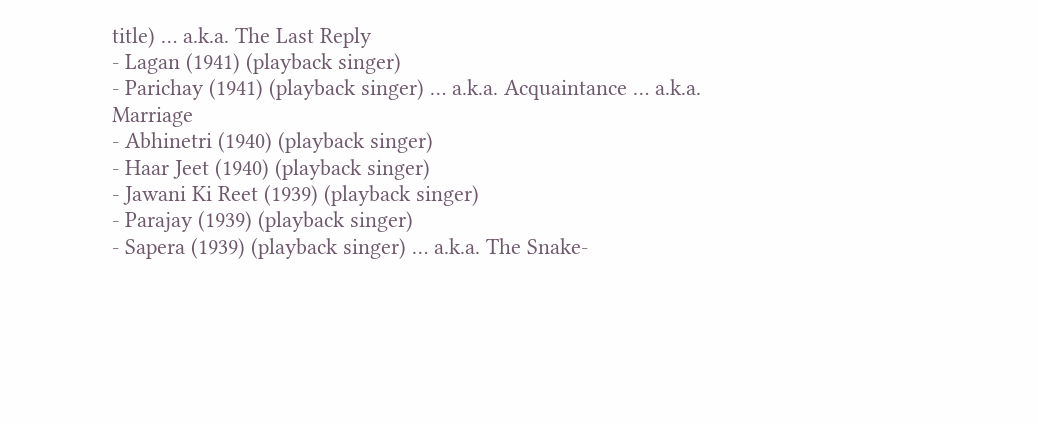title) … a.k.a. The Last Reply
- Lagan (1941) (playback singer)
- Parichay (1941) (playback singer) … a.k.a. Acquaintance … a.k.a. Marriage
- Abhinetri (1940) (playback singer)
- Haar Jeet (1940) (playback singer)
- Jawani Ki Reet (1939) (playback singer)
- Parajay (1939) (playback singer)
- Sapera (1939) (playback singer) … a.k.a. The Snake-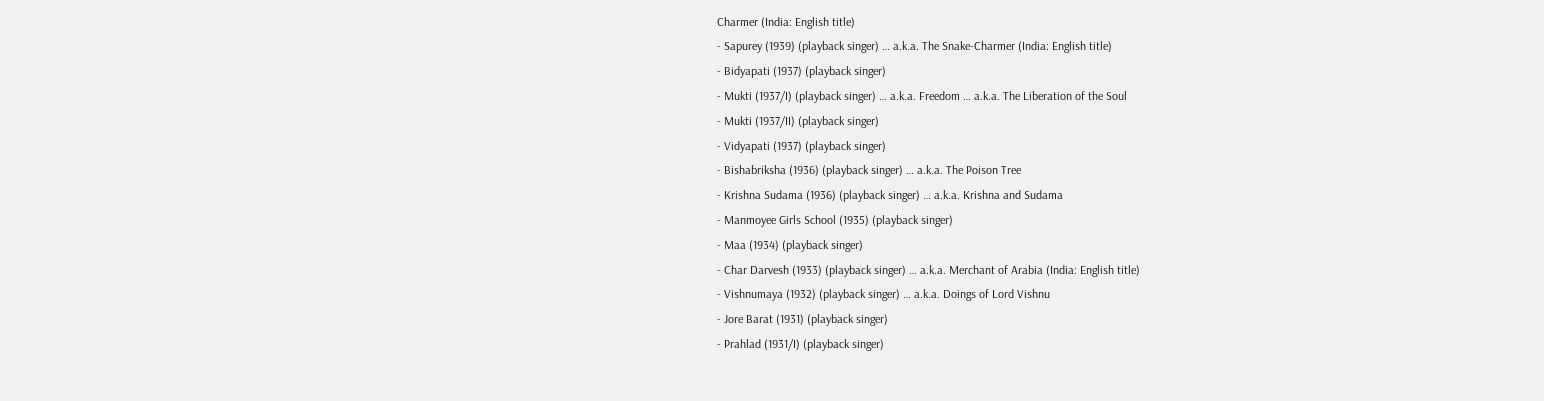Charmer (India: English title)
- Sapurey (1939) (playback singer) … a.k.a. The Snake-Charmer (India: English title)
- Bidyapati (1937) (playback singer)
- Mukti (1937/I) (playback singer) … a.k.a. Freedom … a.k.a. The Liberation of the Soul
- Mukti (1937/II) (playback singer)
- Vidyapati (1937) (playback singer)
- Bishabriksha (1936) (playback singer) … a.k.a. The Poison Tree
- Krishna Sudama (1936) (playback singer) … a.k.a. Krishna and Sudama
- Manmoyee Girls School (1935) (playback singer)
- Maa (1934) (playback singer)
- Char Darvesh (1933) (playback singer) … a.k.a. Merchant of Arabia (India: English title)
- Vishnumaya (1932) (playback singer) … a.k.a. Doings of Lord Vishnu
- Jore Barat (1931) (playback singer)
- Prahlad (1931/I) (playback singer)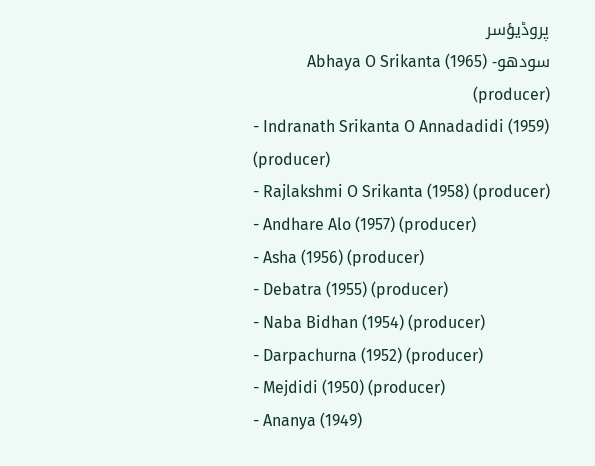پروڈیؤسر
سودھو- Abhaya O Srikanta (1965) (producer)
- Indranath Srikanta O Annadadidi (1959) (producer)
- Rajlakshmi O Srikanta (1958) (producer)
- Andhare Alo (1957) (producer)
- Asha (1956) (producer)
- Debatra (1955) (producer)
- Naba Bidhan (1954) (producer)
- Darpachurna (1952) (producer)
- Mejdidi (1950) (producer)
- Ananya (1949)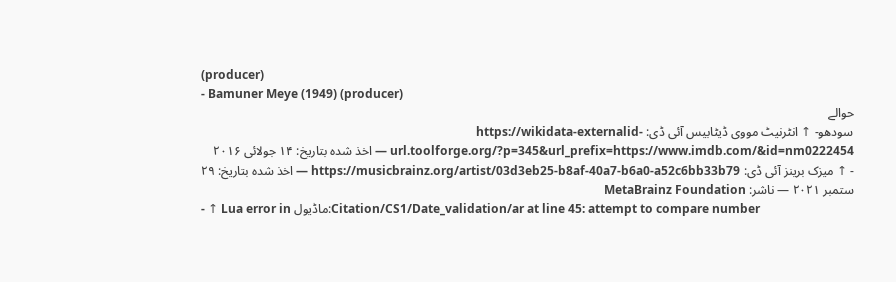(producer)
- Bamuner Meye (1949) (producer)
حوالے
سودھو- ↑ انٹرنیٹ مووی ڈیٹابیس آئی ڈی: https://wikidata-externalid-url.toolforge.org/?p=345&url_prefix=https://www.imdb.com/&id=nm0222454 — اخذ شدہ بتاریخ: ۱۴ جولائی ۲۰۱۶
- ↑ میزک برینز آئی ڈی: https://musicbrainz.org/artist/03d3eb25-b8af-40a7-b6a0-a52c6bb33b79 — اخذ شدہ بتاریخ: ۲۹ ستمبر ۲۰۲۱ — ناشر: MetaBrainz Foundation
- ↑ Lua error in ماڈیول:Citation/CS1/Date_validation/ar at line 45: attempt to compare number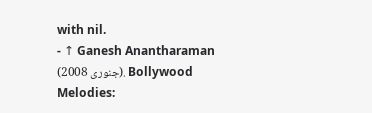with nil.
- ↑ Ganesh Anantharaman (جنوری 2008). Bollywood Melodies: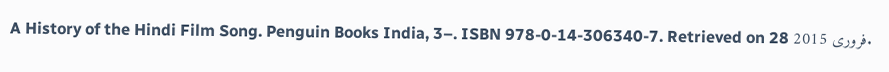A History of the Hindi Film Song. Penguin Books India, 3–. ISBN 978-0-14-306340-7. Retrieved on 28 فروری 2015.